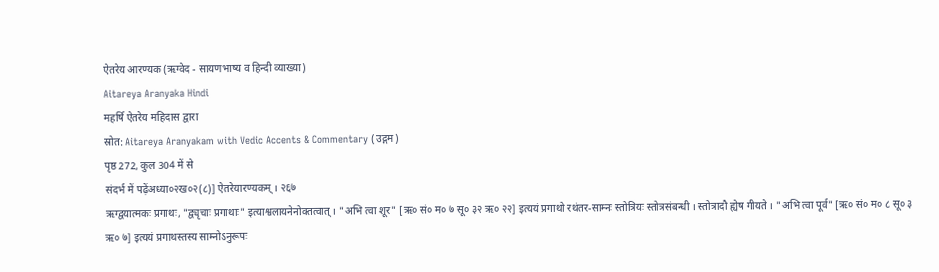ऐतरेय आरण्यक (ऋग्वेद - सायणभाष्य व हिन्दी व्याख्या)
Aitareya Aranyaka Hindi
महर्षि ऐतरेय महिदास द्वारा
स्रोत: Aitareya Aranyakam with Vedic Accents & Commentary (उद्गम)
पृष्ठ 272, कुल 304 में से
संदर्भ में पढ़ेंअध्या०२ख०२(८)] ऐतरेयारण्यकम् । २६७
ऋग्द्वयात्मकः प्रगाथः, "द्व्यृचाः प्रगाथाः" इत्याश्वलायनेनोक्तत्वात् । "अभि त्वा शूर" [ऋ० सं० म० ७ सू० ३२ ऋ० २२] इत्ययं प्रगाथो रथंतर-साम्नः स्तोत्रियः स्तोत्रसंबन्धी । स्तोत्रादौ ह्येष गीयते । "अभि त्वा पूर्व" [ऋ० सं० म० ८ सू० ३ ऋ० ७] इत्ययं प्रगाथस्तस्य साम्नोऽनुरूपः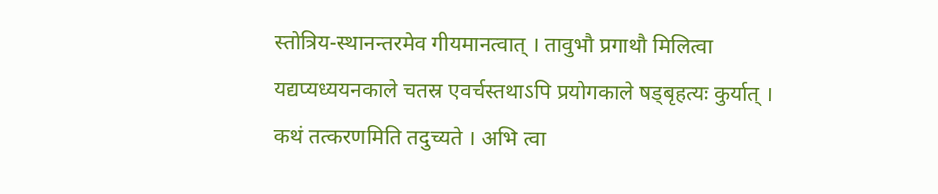स्तोत्रिय-स्थानन्तरमेव गीयमानत्वात् । तावुभौ प्रगाथौ मिलित्वा यद्यप्यध्ययनकाले चतस्र एवर्चस्तथाऽपि प्रयोगकाले षड्बृहत्यः कुर्यात् । कथं तत्करणमिति तदुच्यते । अभि त्वा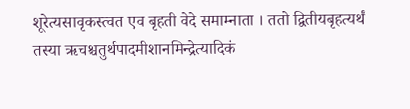शूरेत्यसावृकस्त्वत एव बृहती वेदे समाम्नाता । ततो द्वितीयबृहत्यर्थं तस्या ऋचश्चतुर्थपादमीशानमिन्द्रेत्यादिकं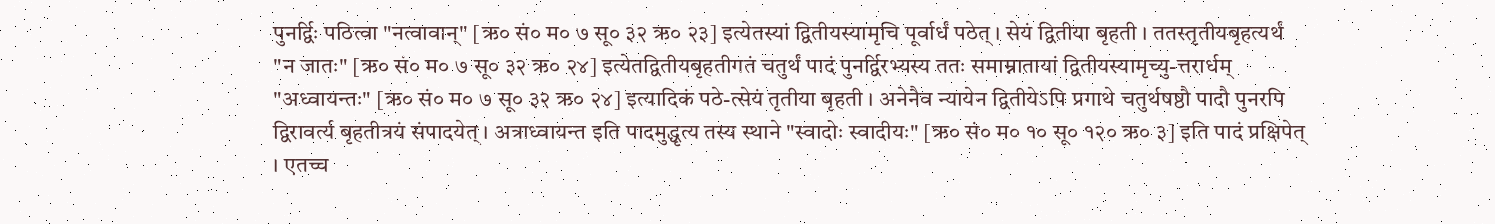पुनर्द्विः पठित्वा "नत्वावान्" [ऋ० सं० म० ७ सू० ३२ ऋ० २३] इत्येतस्यां द्वितीयस्यामृचि पूर्वार्धं पठेत् । सेयं द्वितीया बृहती । ततस्तृतीयबृहत्यर्थं "न जातः" [ऋ० सं० म० ७ सू० ३२ ऋ० २४] इत्येतद्वितीयबृहतीगतं चतुर्थं पादं पुनर्द्विरभ्यस्य ततः समाम्नातायां द्वितीयस्यामृच्यु-त्तरार्धम् "अध्वायन्तः" [ऋ० सं० म० ७ सू० ३२ ऋ० २४] इत्यादिकं पठे-त्सेयं तृतीया बृहती । अनेनैव न्यायेन द्वितीयेऽपि प्रगाथे चतुर्थषष्ठौ पादौ पुनरपि द्विरावर्त्य बृहतीत्रयं संपादयेत् । अत्राध्वायन्त इति पादमुद्धृत्य तस्य स्थाने "स्वादोः स्वादीयः" [ऋ० सं० म० १० सू० १२० ऋ० ३] इति पादं प्रक्षिपेत् । एतच्च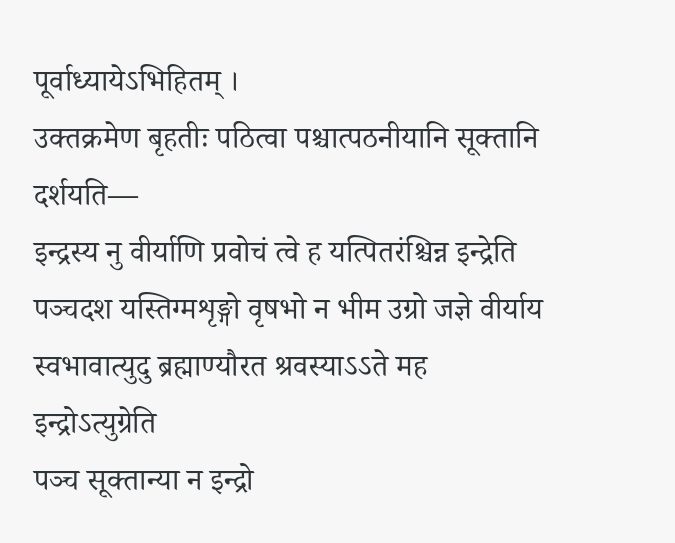पूर्वाध्यायेऽभिहितम् ।
उक्तक्रमेण बृहतीः पठित्वा पश्चात्पठनीयानि सूक्तानि दर्शयति—
इन्द्रस्य नु वीर्याणि प्रवोचं त्वे ह यत्पितरंश्चिन्न इन्द्रेति
पञ्चदश यस्तिग्मशृङ्गो वृषभो न भीम उग्रो जज्ञे वीर्याय
स्वभावात्युदु ब्रह्माण्यौरत श्रवस्याऽऽते मह इन्द्रोऽत्युग्रेति
पञ्च सूक्तान्या न इन्द्रो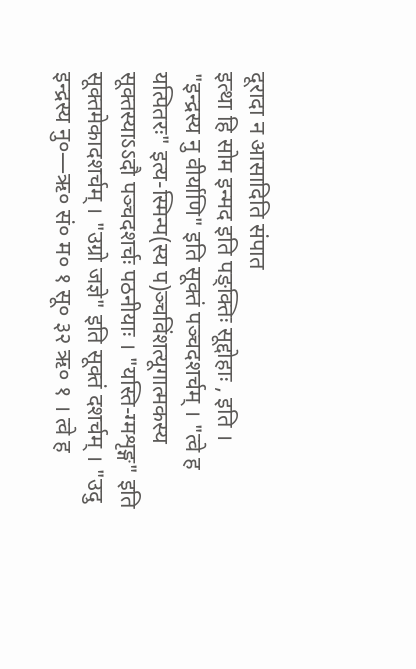दूरादा न आसादिति संपात
इत्था हि सोम इन्मद इति पङ्क्तिः सूद्दोहाः , इति ।
"इन्द्रस्य नु वीर्याणि" इति सूक्तं पञ्चदशर्चम् । "त्वे ह यत्पितरः" इत्य-स्मिन्प(स्य प)ञ्चविंशत्यूगात्मकस्य सूक्तस्याऽऽदौ पञ्चदशर्चः पठनीयाः । "यस्ति-ग्मशृङ्ग" इति सूक्तमेकादशर्चम् । "उग्रो जज्ञे" इति सूक्तं दशर्चम् । "उदु
इन्द्रस्य नु०—ऋ० सं० म० १ सू० ३२ ऋ० १ । त्वे ह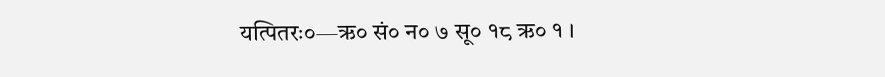यत्पितरः०—ऋ० सं० न० ७ सू० १८ ऋ० १ ।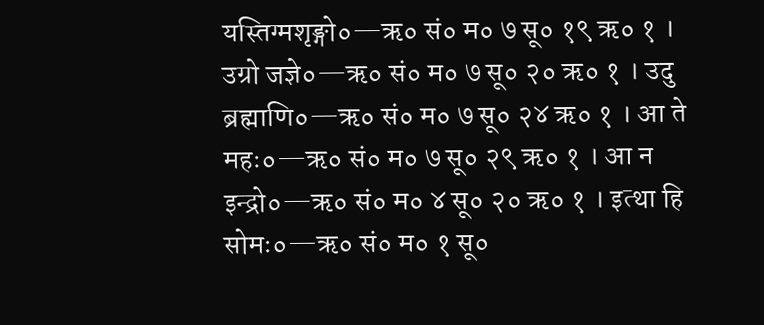यस्तिग्मशृङ्गो०—ऋ० सं० म० ७ सू० १९ ऋ० १ । उग्रो जज्ञे०—ऋ० सं० म० ७ सू० २० ऋ० १ । उदु ब्रह्माणि०—ऋ० सं० म० ७ सू० २४ ऋ० १ । आ ते महः०—ऋ० सं० म० ७ सू० २९ ऋ० १ । आ न इन्द्रो०—ऋ० सं० म० ४ सू० २० ऋ० १ । इत्था हि सोमः०—ऋ० सं० म० १ सू०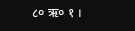८० ऋ० १ ।